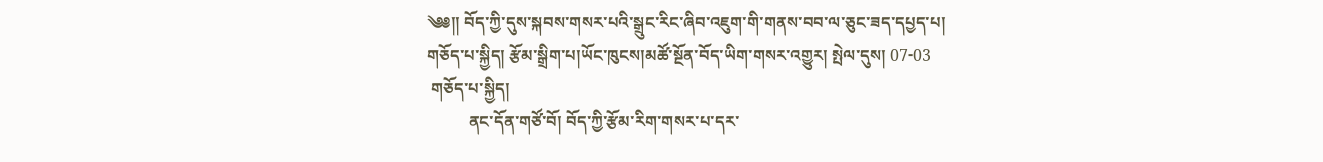༄༅།། བོད་ཀྱི་དུས་སྐབས་གསར་པའི་སྒྲུང་རིང་ཞིབ་འཇུག་གི་གནས་བབ་ལ་ཅུང་ཟད་དཔྱད་པ།
གཅོད་པ་སྐྱིད། རྩོམ་སྒྲིག་པ།ཡོང་ཁུངས།མཚོ་སྔོན་བོད་ཡིག་གསར་འགྱུར། སྤེལ་དུས། 07-03
 གཅོད་པ་སྐྱིད།
          ནང་དོན་གཙོ་བོ། བོད་ཀྱི་རྩོམ་རིག་གསར་པ་དར་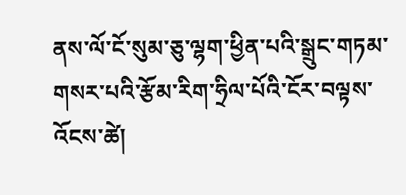ནས་ལོ་ངོ་སུམ་ཅུ་ལྷག་ཕྱིན་པའི་སྒྲུང་གཏམ་གསར་པའི་རྩོམ་རིག་ཧྲིལ་པོའི་ངོར་བལྟས་འོངས་ཚེ།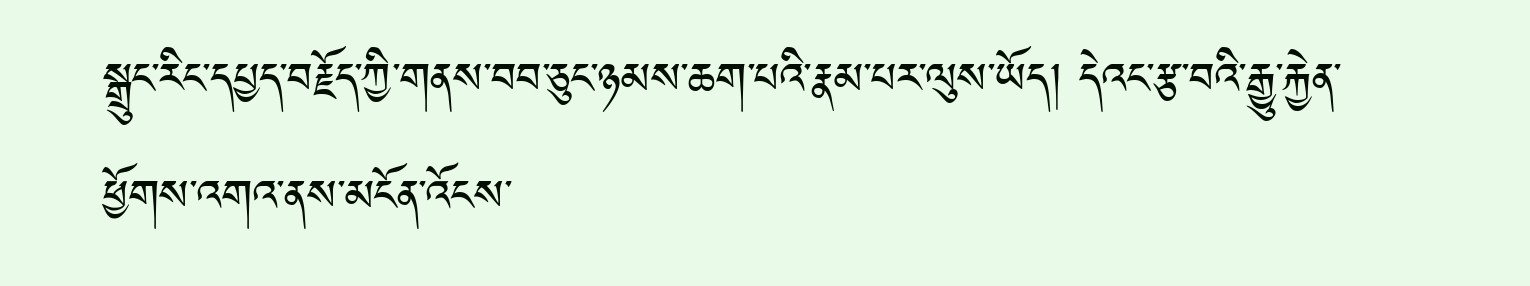སྒྲུང་རིང་དཔྱད་བརྗོད་ཀྱི་གནས་བབ་ཅུང་ཉམས་ཆག་པའི་རྣམ་པར་ལུས་ཡོད། དེའང་རྩ་བའི་རྒྱུ་རྐྱེན་ཕྱོགས་འགའ་ནས་མངོན་འོངས་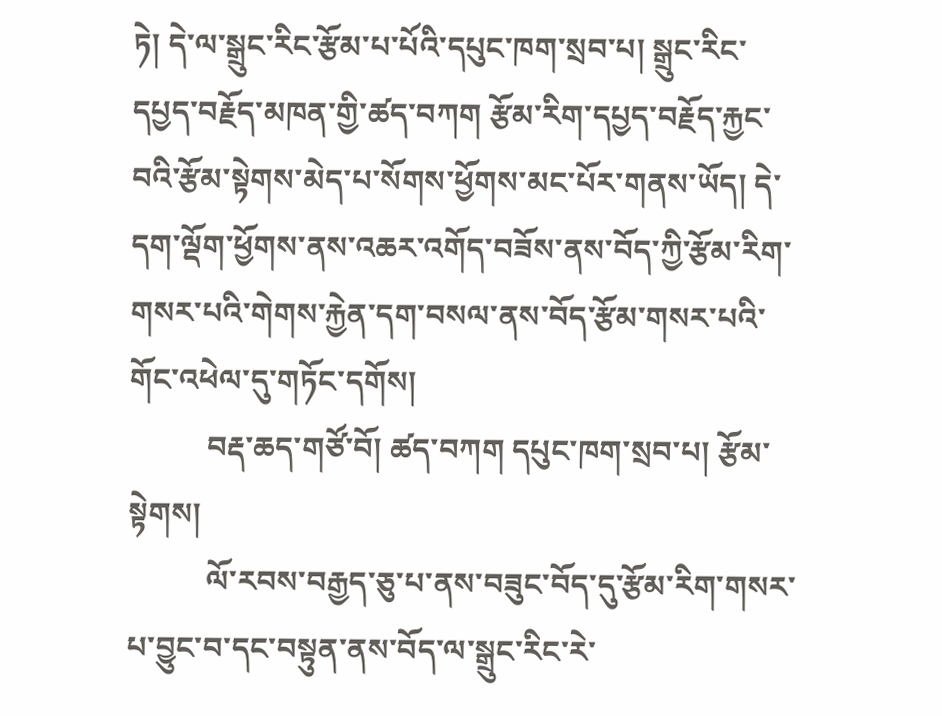ཏེ། དེ་ལ་སྒྲུང་རིང་རྩོམ་པ་པོའི་དཔུང་ཁག་སྲབ་པ། སྒྲུང་རིང་དཔྱད་བརྗོད་མཁན་གྱི་ཚད་བཀག རྩོམ་རིག་དཔྱད་བརྗོད་རྐྱང་བའི་རྩོམ་སྟེགས་མེད་པ་སོགས་ཕྱོགས་མང་པོར་གནས་ཡོད། དེ་དག་ལྡོག་ཕྱོགས་ནས་འཆར་འགོད་བཟོས་ནས་བོད་ཀྱི་རྩོམ་རིག་གསར་པའི་གེགས་རྐྱེན་དག་བསལ་ནས་བོད་རྩོམ་གསར་པའི་གོང་འཕེལ་དུ་གཏོང་དགོས།
          བརྡ་ཆད་གཙོ་བོ། ཚད་བཀག དཔུང་ཁག་སྲབ་པ། རྩོམ་སྟེགས།
          ལོ་རབས་བརྒྱད་ཅུ་པ་ནས་བཟུང་བོད་དུ་རྩོམ་རིག་གསར་པ་བྱུང་བ་དང་བསྟུན་ནས་བོད་ལ་སྒྲུང་རིང་རེ་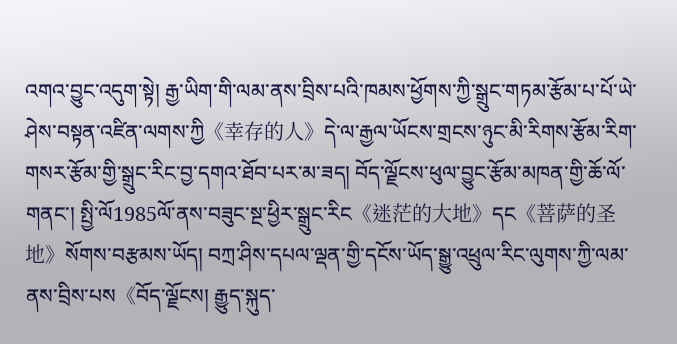འགའ་བྱུང་འདུག་སྟེ། རྒྱ་ཡིག་གི་ལམ་ནས་བྲིས་པའི་ཁམས་ཕྱོགས་ཀྱི་སྒྲུང་གཏམ་རྩོམ་པ་པོ་ཡེ་ཤེས་བསྟན་འཛིན་ལགས་ཀྱི《幸存的人》དེ་ལ་རྒྱལ་ཡོངས་གྲངས་ཉུང་མི་རིགས་རྩོམ་རིག་གསར་རྩོམ་གྱི་སྒྲུང་རིང་བྱ་དགའ་ཐོབ་པར་མ་ཟད། བོད་ལྗོངས་ཕུལ་བྱུང་རྩོམ་མཁན་གྱི་ཆོ་ལོ་གནང་། སྤྱི་ལོ1985ལོ་ནས་བཟུང་སྔ་ཕྱིར་སྒྲུང་རིང《迷茫的大地》དང《菩萨的圣地》སོགས་བརྩམས་ཡོད། བཀྲ་ཤིས་དཔལ་ལྡན་གྱི་དངོས་ཡོད་སྒྱུ་འཕྲུལ་རིང་ལུགས་ཀྱི་ལམ་ནས་བྲིས་པས《བོད་ལྗོངས། རྒྱུད་སྐུད་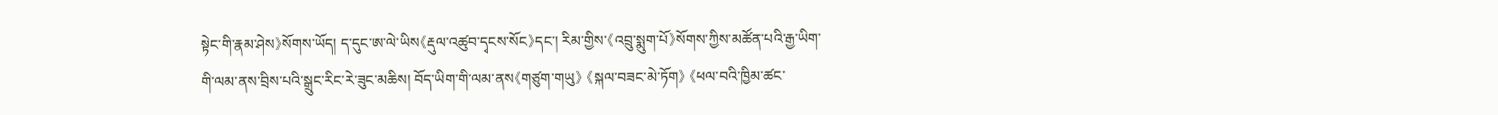སྟེང་གི་རྣམ་ཤེས》སོགས་ཡོད། ད་དུང་ཨ་ལེ་ཡིས《རྡུལ་འཚུབ་དྭངས་སོང》དང་། རིམ་གྱིས་《འབྲུ་སྨུག་པོ》སོགས་ཀྱིས་མཚོན་པའི་རྒྱ་ཡིག་གི་ལམ་ནས་བྲིས་པའི་སྒྲུང་རིང་རེ་ཟུང་མཆིས། བོད་ཡིག་གི་ལམ་ནས《གཙུག་གཡུ》 《སྐལ་བཟང་མེ་ཏོག》 《ཕལ་བའི་ཁྱིམ་ཚང་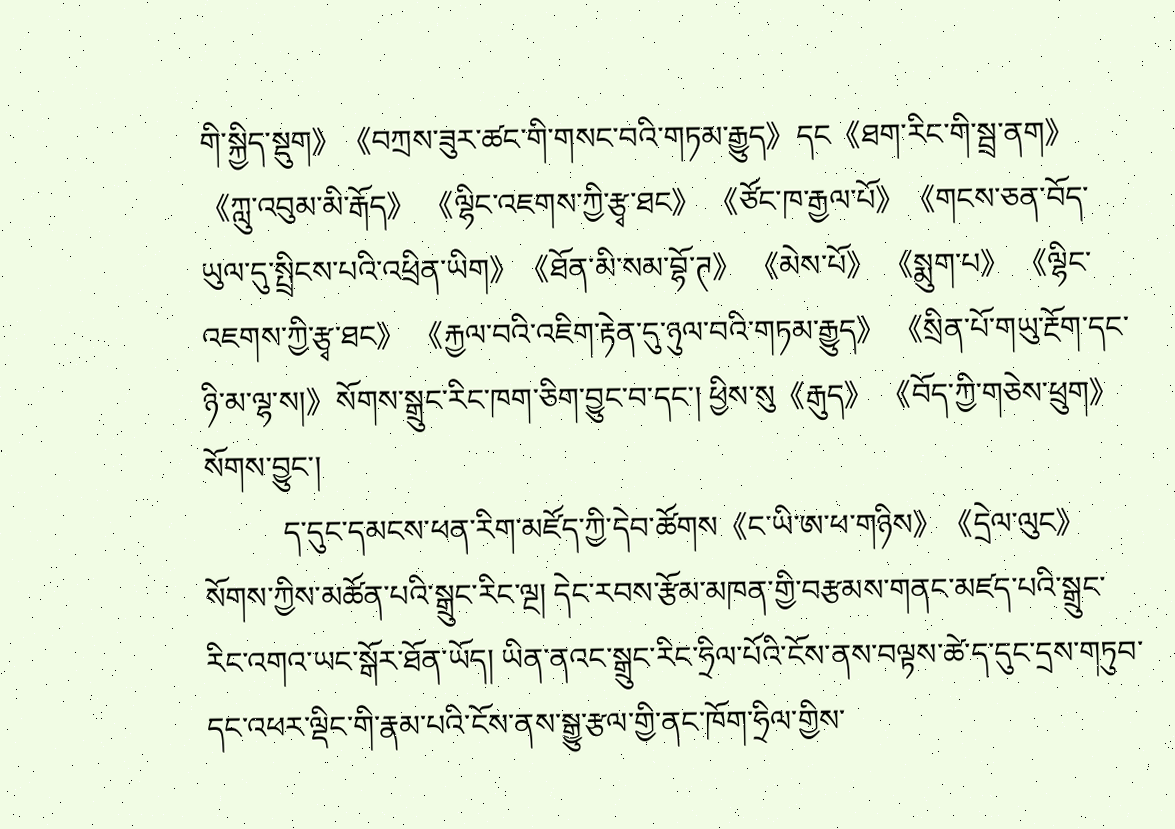གི་སྐྱིད་སྡུག》《བཀྲས་ཟུར་ཚང་གི་གསང་བའི་གཏམ་རྒྱུད》དང《ཐག་རིང་གི་སྦྲ་ནག》 《ཀླུ་འབུམ་མི་རྒོད》 《ལྷིང་འཇགས་ཀྱི་རྩྭ་ཐང》 《ཙོང་ཁ་རྒྱལ་པོ》《གངས་ཅན་བོད་ཡུལ་དུ་སྤྲིངས་པའི་འཕྲིན་ཡིག》《ཐོན་མི་སམ་བྷོ་ཊ》 《མེས་པོ》 《སྨུག་པ》 《ལྷིང་འཇགས་ཀྱི་རྩྭ་ཐང》 《རྐྱལ་བའི་འཇིག་རྟེན་དུ་ཉུལ་བའི་གཏམ་རྒྱུད》 《སྲིན་པོ་གཡུ་རྔོག་དང་ཉི་མ་ལྷ་ས།》སོགས་སྒྲུང་རིང་ཁག་ཅིག་བྱུང་བ་དང་། ཕྱིས་སུ《རྒུད》 《བོད་ཀྱི་གཅེས་ཕྲུག》སོགས་བྱུང་།
          ད་དུང་དམངས་ཕན་རིག་མཛོད་ཀྱི་དེབ་ཚོགས《ང་ཡི་ཨ་ཕ་གཉིས》《དྲེལ་ལུང》སོགས་ཀྱིས་མཚོན་པའི་སྒྲུང་རིང་ལྔ། དེང་རབས་རྩོམ་མཁན་གྱི་བརྩམས་གནང་མཛད་པའི་སྒྲུང་རིང་འགའ་ཡང་སྒོར་ཐོན་ཡོད། ཡིན་ནའང་སྒྲུང་རིང་ཧྲིལ་པོའི་ངོས་ནས་བལྟས་ཚེ་ད་དུང་དྲས་གཏུབ་དང་འཕར་ལྡིང་གི་རྣམ་པའི་ངོས་ནས་སྒྱུ་རྩལ་གྱི་ནང་ཁོག་ཧྲིལ་གྱིས་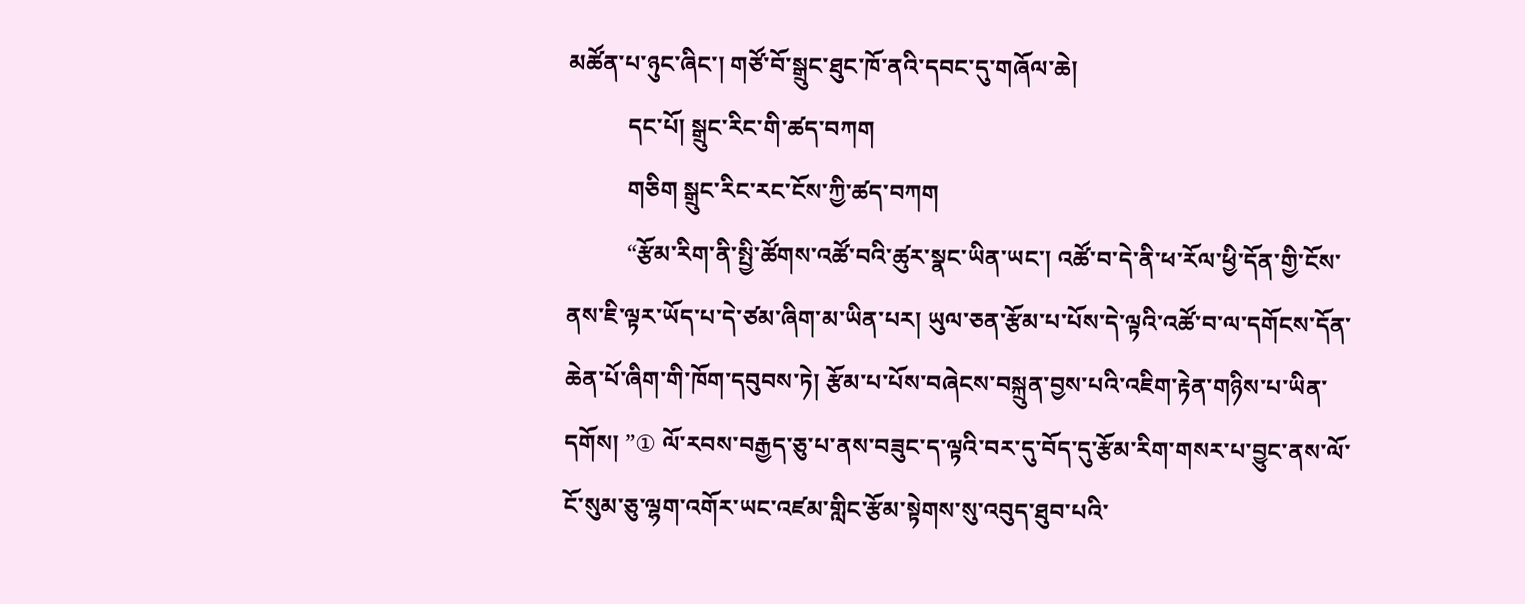མཚོན་པ་ཉུང་ཞིང་། གཙོ་བོ་སྒྲུང་ཐུང་ཁོ་ནའི་དབང་དུ་གཞོལ་ཆེ།
          དང་པོ། སྒྲུང་རིང་གི་ཚད་བཀག
          གཅིག སྒྲུང་རིང་རང་ངོས་ཀྱི་ཚད་བཀག
          “རྩོམ་རིག་ནི་སྤྱི་ཚོགས་འཚོ་བའི་ཚུར་སྣང་ཡིན་ཡང་། འཚོ་བ་དེ་ནི་ཕ་རོལ་ཕྱི་དོན་གྱི་ངོས་ནས་ཇི་ལྟར་ཡོད་པ་དེ་ཙམ་ཞིག་མ་ཡིན་པར། ཡུལ་ཅན་རྩོམ་པ་པོས་དེ་ལྟའི་འཚོ་བ་ལ་དགོངས་དོན་ཆེན་པོ་ཞིག་གི་ཁོག་དབུབས་ཏེ། རྩོམ་པ་པོས་བཞེངས་བསྐྲུན་བྱས་པའི་འཇིག་རྟེན་གཉིས་པ་ཡིན་དགོས། ”① ལོ་རབས་བརྒྱད་ཅུ་པ་ནས་བཟུང་ད་ལྟའི་བར་དུ་བོད་དུ་རྩོམ་རིག་གསར་པ་བྱུང་ནས་ལོ་ངོ་སུམ་ཅུ་ལྷག་འགོར་ཡང་འཛམ་གླིང་རྩོམ་སྟེགས་སུ་འབུད་ཐུབ་པའི་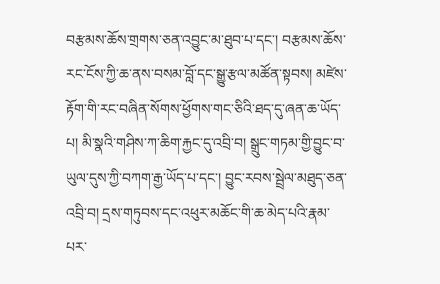བརྩམས་ཆོས་གྲགས་ཅན་འབྱུང་མ་ཐུབ་པ་དང་། བརྩམས་ཆོས་རང་ངོས་ཀྱི་ཆ་ནས་བསམ་བློ་དང་སྒྱུ་རྩལ་མཚོན་སྟབས། མཛེས་རྟོག་གི་རང་བཞིན་སོགས་ཕྱོགས་གང་ཅིའི་ཐད་དུ་ཞན་ཆ་ཡོད་པ། མི་སྣའི་གཤིས་ཀ་ཆིག་རྐྱང་དུ་འབྲི་བ། སྒྲུང་གཏམ་གྱི་བྱུང་བ་ཡུལ་དུས་ཀྱི་བཀག་རྒྱ་ཡོད་པ་དང་། བྱུང་རབས་སྦྲེལ་མཐུད་ཅན་འབྲི་བ། དྲས་གཏུབས་དང་འཕུར་མཆོང་གི་ཆ་མེད་པའི་རྣམ་པར་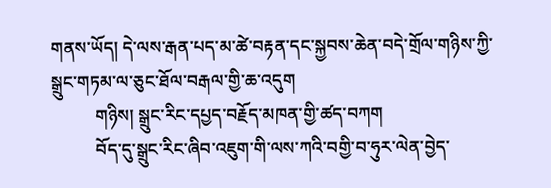གནས་ཡོད། དེ་ལས་རྒན་པད་མ་ཚེ་བརྟན་དང་སྐྱབས་ཆེན་བདེ་གྲོལ་གཉིས་ཀྱི་སྒྲུང་གཏམ་ལ་ཅུང་ཐོལ་བརྒལ་གྱི་ཆ་འདུག
          གཉིས། སྒྲུང་རིང་དཔྱད་བརྗོད་མཁན་གྱི་ཚད་བཀག
          བོད་དུ་སྒྲུང་རིང་ཞིབ་འཇུག་གི་ལས་ཀའི་བགྱི་བ་ཧུར་ལེན་བྱེད་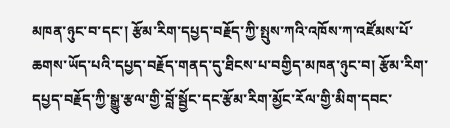མཁན་ཉུང་བ་དང་། རྩོམ་རིག་དཔྱད་བརྗོད་ཀྱི་སྤུས་ཀའི་འཁོས་ཀ་འཛོམས་པོ་ཆགས་ཡོད་པའི་དཔྱད་བརྗོད་གནད་དུ་ཐིངས་པ་བགྱིད་མཁན་ཉུང་བ། རྩོམ་རིག་དཔྱད་བརྗོད་ཀྱི་སྒྱུ་རྩལ་གྱི་བློ་སྦྱོང་དང་རྩོམ་རིག་མྱོང་རོལ་གྱི་མིག་དབང་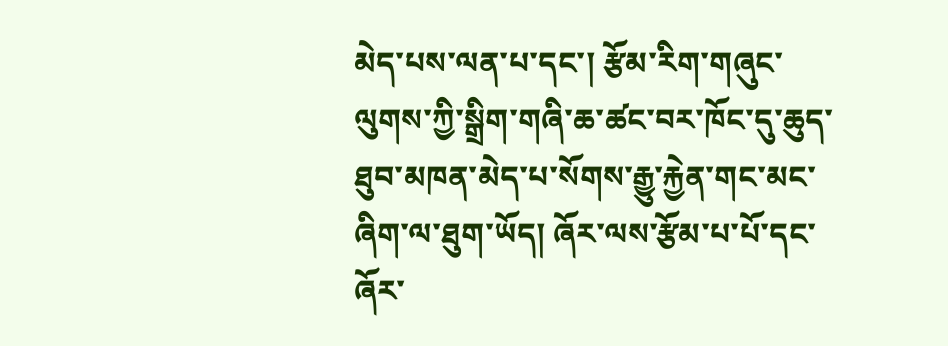མེད་པས་ལན་པ་དང་། རྩོམ་རིག་གཞུང་ལུགས་ཀྱི་སྒྲིག་གཞི་ཆ་ཚང་བར་ཁོང་དུ་ཆུད་ཐུབ་མཁན་མེད་པ་སོགས་རྒྱུ་རྐྱེན་གང་མང་ཞིག་ལ་ཐུག་ཡོད། ཞོར་ལས་རྩོམ་པ་པོ་དང་ཞོར་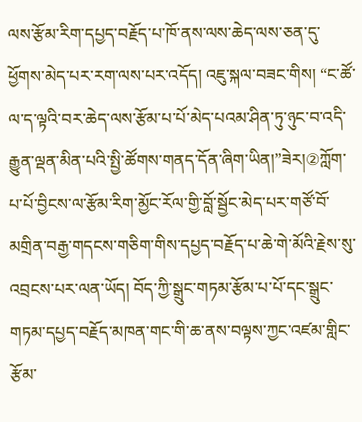ལས་རྩོམ་རིག་དཔྱད་བརྗོད་པ་ཁོ་ནས་ལས་ཆེད་ལས་ཅན་དུ་ཕྱོགས་མེད་པར་རག་ལས་པར་འདོད། འཇུ་སྐལ་བཟང་གིས། “ང་ཚོ་ལ་ད་ལྟའི་བར་ཆེད་ལས་རྩོམ་པ་པོ་མེད་པའམ་ཤིན་ཏུ་ཉུང་བ་འདི་རྒྱུན་ལྡན་མིན་པའི་སྤྱི་ཚོགས་གནད་དོན་ཞིག་ཡིན།”ཟེར།②ཀློག་པ་པོ་བྱིངས་ལ་རྩོམ་རིག་མྱོང་རོལ་གྱི་བློ་སྦྱོང་མེད་པར་གཙོ་བོ་མགྲིན་བརྒྱ་གདངས་གཅིག་གིས་དཔྱད་བརྗོད་པ་ཆེ་གེ་མོའི་རྗེས་སུ་འབྲངས་པར་ལན་ཡོད། བོད་ཀྱི་སྒྲུང་གཏམ་རྩོམ་པ་པོ་དང་སྒྲུང་གཏམ་དཔྱད་བརྗོད་མཁན་གང་གི་ཆ་ནས་བལྟས་ཀྱང་འཛམ་གླིང་རྩོམ་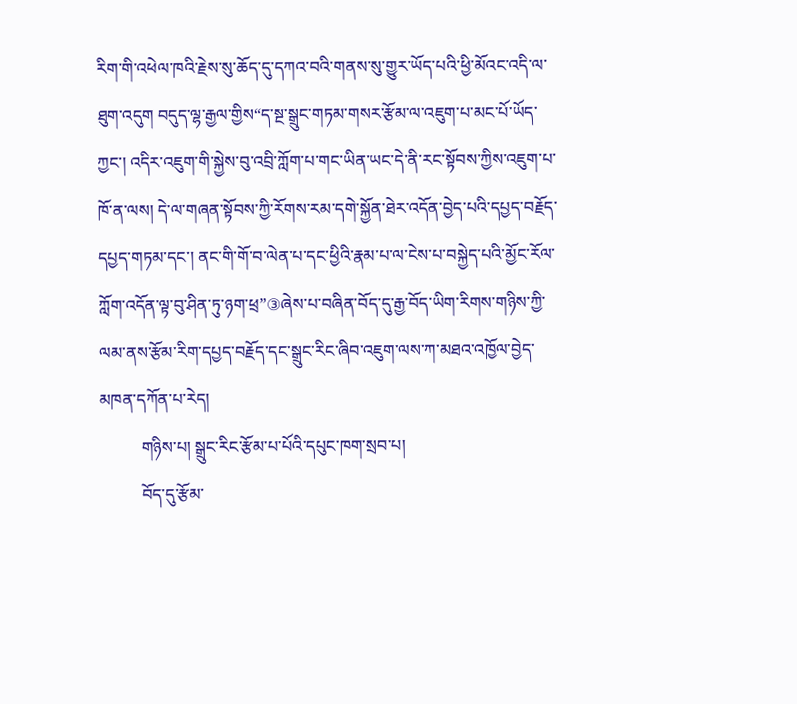རིག་གི་འཕེལ་ཁའི་རྗེས་སུ་ཆོད་དུ་དཀའ་བའི་གནས་སུ་གྱུར་ཡོད་པའི་ཕྱི་མོའང་འདི་ལ་ཐུག་འདུག བདུད་ལྷ་རྒྱལ་གྱིས“ད་སྔ་སྒྲུང་གཏམ་གསར་རྩོམ་ལ་འཇུག་པ་མང་པོ་ཡོད་ཀྱང་། འདིར་འཇུག་གི་སྐྱེས་བུ་འབྲི་ཀློག་པ་གང་ཡིན་ཡང་དེ་ནི་རང་སྟོབས་ཀྱིས་འཇུག་པ་ཁོ་ན་ལས། དེ་ལ་གཞན་སྟོབས་ཀྱི་རོགས་རམ་དགེ་སྐྱོན་ཐེར་འདོན་བྱེད་པའི་དཔྱད་བརྗོད་དཔྱད་གཏམ་དང་། ནང་གི་གོ་བ་ལེན་པ་དང་ཕྱིའི་རྣམ་པ་ལ་ངེས་པ་བསྐྱེད་པའི་མྱོང་རོལ་ཀློག་འདོན་ལྟ་བུ་ཤིན་ཏུ་ཉག་ཕྲ”③ཞེས་པ་བཞིན་བོད་དུ་རྒྱ་བོད་ཡིག་རིགས་གཉིས་ཀྱི་ལམ་ནས་རྩོམ་རིག་དཔྱད་བརྗོད་དང་སྒྲུང་རིང་ཞིབ་འཇུག་ལས་ཀ་མཐའ་འཁྱོལ་བྱེད་མཁན་དཀོན་པ་རེད།
          གཉིས་པ། སྒྲུང་རིང་རྩོམ་པ་པོའི་དཔུང་ཁག་སྲབ་པ།
          བོད་དུ་རྩོམ་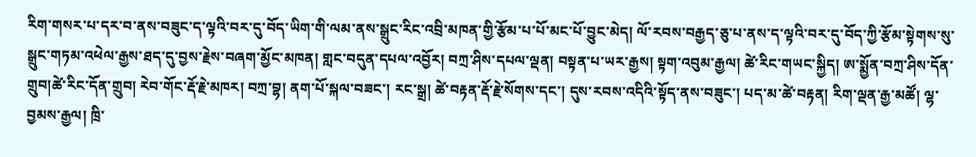རིག་གསར་པ་དར་བ་ནས་བཟུང་ད་ལྟའི་བར་དུ་བོད་ཡིག་གི་ལམ་ནས་སྒྲུང་རིང་འབྲི་མཁན་གྱི་རྩོམ་པ་པོ་མང་པོ་བྱུང་མེད། ལོ་རབས་བརྒྱད་ཅུ་པ་ནས་ད་ལྟའི་བར་དུ་བོད་ཀྱི་རྩོམ་སྟེགས་སུ་སྒྲུང་གཏམ་འཕེལ་རྒྱས་ཐད་དུ་བྱས་རྗེས་བཞག་མྱོང་མཁན། གླང་བདུན་དཔལ་འབྱོར། བཀྲ་ཤིས་དཔལ་ལྡན། བསྟན་པ་ཡར་རྒྱས། སྟག་འབུམ་རྒྱལ། ཚེ་རིང་གཡང་སྐྱིད། ཨ་སྨྱོན་བཀྲ་ཤིས་དོན་གྲུབ།ཚེ་རིང་དོན་གྲུབ། རེབ་གོང་རྡོ་རྗེ་མཁར། བཀྲ་བྷ། ནག་པོ་སྐལ་བཟང་། རང་སྒྲ། ཚེ་བརྟན་རྡོ་རྗེ་སོགས་དང་། དུས་རབས་འདིའི་སྟོད་ནས་བཟུང་། པད་མ་ཚེ་བརྟན། རིག་ལྡན་རྒྱ་མཚོ། ལྷ་བྱམས་རྒྱལ། ཁྲི་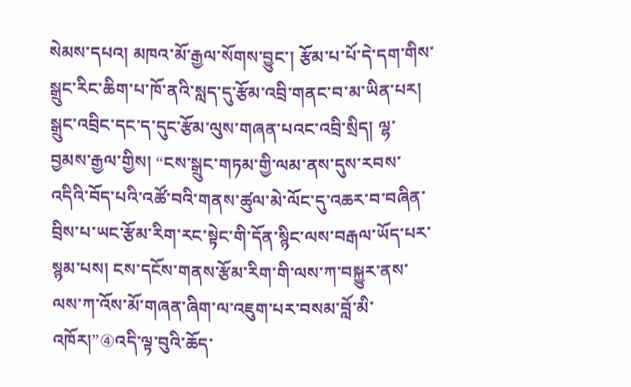སེམས་དཔའ། མཁའ་མོ་རྒྱལ་སོགས་བྱུང་། རྩོམ་པ་པོ་དེ་དག་གིས་སྒྲུང་རིང་ཆིག་པ་ཁོ་ནའི་སླད་དུ་རྩོམ་འབྲི་གནང་བ་མ་ཡིན་པར། སྒྲུང་འབྲིང་དང་ད་དུང་རྩོམ་ལུས་གཞན་པའང་འབྲི་སྲིད། ལྷ་བྱམས་རྒྱལ་གྱིས། “ངས་སྒྲུང་གཏམ་གྱི་ལམ་ནས་དུས་རབས་འདིའི་བོད་པའི་འཚོ་བའི་གནས་ཚུལ་མེ་ལོང་དུ་འཆར་བ་བཞིན་བྲིས་པ་ཡང་རྩོམ་རིག་རང་སྟེང་གི་དོན་སྙིང་ལས་བརྒལ་ཡོད་པར་སྙམ་པས། ངས་དངོས་གནས་རྩོམ་རིག་གི་ལས་ཀ་བསྐྱུར་ནས་ལས་ཀ་འོས་མོ་གཞན་ཞིག་ལ་འཇུག་པར་བསམ་བློ་མི་འཁོར།”④འདི་ལྟ་བུའི་ཆོད་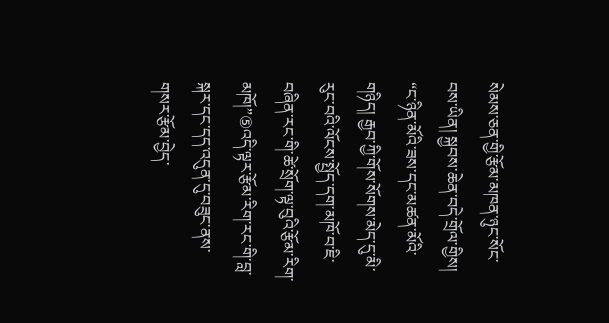སེམས་ཅན་གྱི་རྩོམ་མཁན་ཉུང་སོང་བས་ཡིན། སྐྱབས་ཆེན་བདེ་གྲོལ་གྱིས། “ང་ཉིན་མོའི་ཟས་དང་མཚན་མོའི་གཉིད། རྒྱབ་ཀྱི་གོས་སོགས་མེད་དུ་མི་རུང་བའི་ལོངས་སྤྱོད་དག་མཁོ་བ་ཇི་བཞིན་རང་གི་ཚེ་སྲོག་ལྟ་བུའི་རྩོམ་རིག་མཁོ།”⑤འདི་ལྟར་རྩོམ་རིག་རང་གི་བླ་སྐར་དང་དད་འདུན་དུ་བཟུང་ནས་གསར་རྩོམ་བྱེད་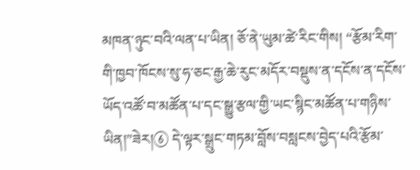མཁན་ཉུང་བའི་ལན་པ་ཡིན། ཅོ་ནེ་ཡུམ་ཚེ་རིང་གིས། “རྩོམ་རིག་གི་ཁྱབ་ཁོངས་སུ་ཧ་ཅང་རྒྱ་ཆེ་རུང་མདོར་བསྡུས་ན་དངོས་ན་དངོས་ཡོད་འཚོ་བ་མཚོན་པ་དང་སྒྱུ་རྩལ་གྱི་ཡང་སྙིང་མཚོན་པ་གཉིས་ཡིན།”ཟེར།⑥ དེ་ལྟར་སྒྲུང་གཏམ་བློས་བསླངས་བྱེད་པའི་རྩོམ་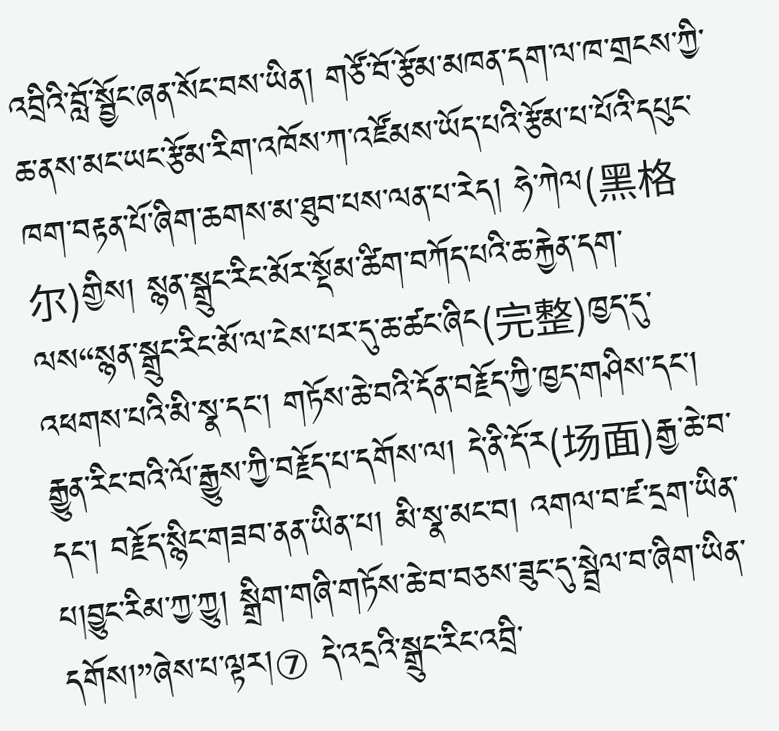འབྲིའི་བློ་སྦྱོང་ཞན་སོང་བས་ཡིན། གཙོ་བོ་རྩོམ་མཁན་དག་ལ་ཁ་གྲངས་ཀྱི་ཆ་ནས་མང་ཡང་རྩོམ་རིག་འཁོས་ཀ་འཛོམས་ཡོད་པའི་རྩོམ་པ་པོའི་དཔུང་ཁག་བརྟན་པོ་ཞིག་ཆགས་མ་ཐུབ་པས་ལན་པ་རེད། ཧེ་ཀེལ(黑格尔)གྱིས། སྙན་སྒྲུང་རིང་མོར་སྡོམ་ཚིག་བཀོད་པའི་ཆ་རྐྱེན་དག་ལས“སྙན་སྒྲུང་རིང་མོ་ལ་ངེས་པར་དུ་ཆ་ཚང་ཞིང(完整)ཁྱད་དུ་འཕགས་པའི་མི་སྣ་དང་། གཏོས་ཆེ་བའི་དོན་བརྗོད་ཀྱི་ཁྱད་གཤིས་དང་། རྒྱུན་རིང་བའི་ལོ་རྒྱུས་ཀྱི་བརྗོད་པ་དགོས་ལ། དེ་ནི་དོ་ར(场面)རྒྱ་ཆེ་བ་དང་། བརྗོད་སྙིང་གཟབ་ནན་ཡིན་པ། མི་སྣ་མང་བ། འགལ་བ་ཛ་དྲག་ཡིན་པ།བྱུང་རིམ་ཀྱ་ཀྱུ། སྒྲིག་གཞི་གཏོས་ཆེ་བ་བཅས་ཟུང་དུ་སྦྲེལ་བ་ཞིག་ཡིན་དགོས།”ཞེས་པ་ལྟར།⑦ དེ་འདྲའི་སྒྲུང་རིང་འབྲི་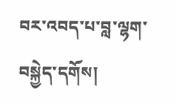བར་འབད་པ་བླ་ལྷག་བསྐྱེད་དགོས།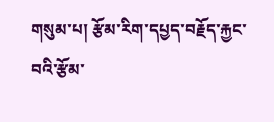གསུམ་པ། རྩོམ་རིག་དཔྱད་བརྗོད་རྐྱང་བའི་རྩོམ་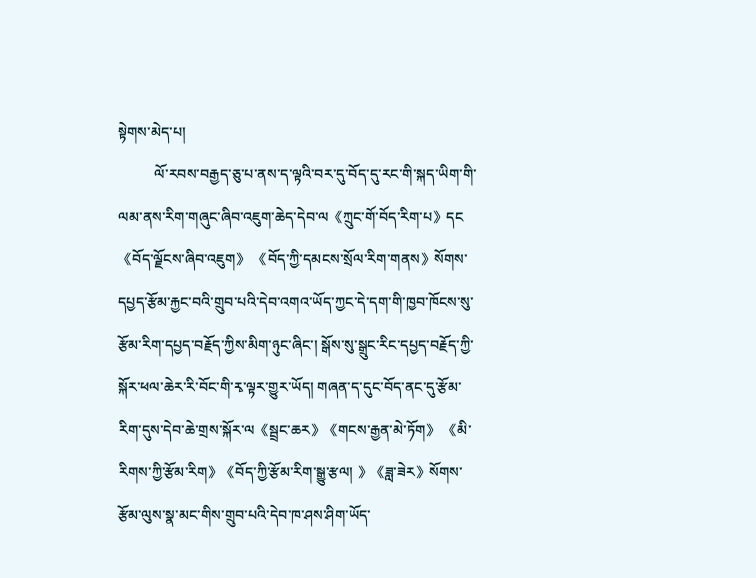སྟེགས་མེད་པ།
          ལོ་རབས་བརྒྱད་ཅུ་པ་ནས་ད་ལྟའི་བར་དུ་བོད་དུ་རང་གི་སྐད་ཡིག་གི་ལམ་ནས་རིག་གཞུང་ཞིབ་འཇུག་ཆེད་དེབ་ལ《ཀྲུང་གོ་བོད་རིག་པ》དང《བོད་ལྗོངས་ཞིབ་འཇུག》 《བོད་ཀྱི་དམངས་སྲོལ་རིག་གནས》སོགས་དཔྱད་རྩོམ་རྐྱང་བའི་གྲུབ་པའི་དེབ་འགའ་ཡོད་ཀྱང་དེ་དག་གི་ཁྱབ་ཁོངས་སུ་རྩོམ་རིག་དཔྱད་བརྗོད་ཀྱིས་མིག་ཉུང་ཞིང་། སྒོས་སུ་སྒྲུང་རིང་དཔྱད་བརྗོད་ཀྱི་སྐོར་ཕལ་ཆེར་རི་བོང་གི་རྭ་ལྟར་གྱུར་ཡོད། གཞན་ད་དུང་བོད་ནང་དུ་རྩོམ་རིག་དུས་དེབ་ཆེ་གྲས་སྐོར་ལ《སྦྲང་ཆར》《གངས་རྒྱན་མེ་ཏོག》 《མི་རིགས་ཀྱི་རྩོམ་རིག》《བོད་ཀྱི་རྩོམ་རིག་སྒྱུ་རྩལ། 》《ཟླ་ཟེར》སོགས་རྩོམ་ལུས་སྣ་མང་གིས་གྲུབ་པའི་དེབ་ཁ་ཤས་ཤིག་ཡོད་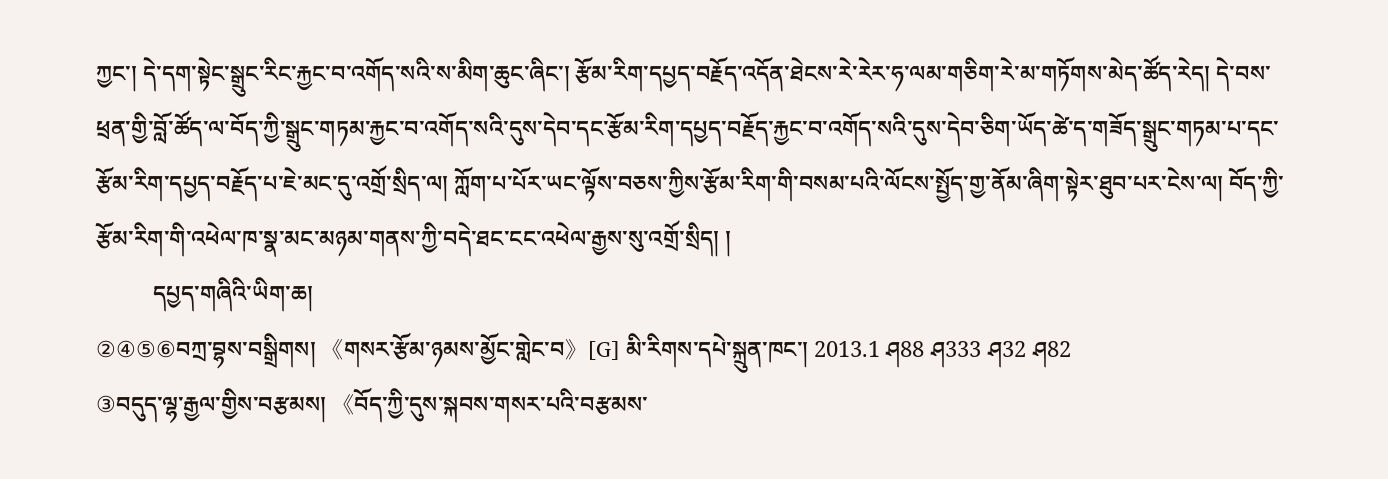ཀྱང་། དེ་དག་སྟེང་སྒྲུང་རིང་རྐྱང་བ་འགོད་སའི་ས་མིག་ཆུང་ཞིང་། རྩོམ་རིག་དཔྱད་བརྗོད་འདོན་ཐེངས་རེ་རེར་ཧ་ལམ་གཅིག་རེ་མ་གཏོགས་མེད་ཚོད་རེད། དེ་བས་ཕྲན་གྱི་བློ་ཚོད་ལ་བོད་ཀྱི་སྒྲུང་གཏམ་རྐྱང་བ་འགོད་སའི་དུས་དེབ་དང་རྩོམ་རིག་དཔྱད་བརྗོད་རྐྱང་བ་འགོད་སའི་དུས་དེབ་ཅིག་ཡོད་ཚེ་ད་གཟོད་སྒྲུང་གཏམ་པ་དང་རྩོམ་རིག་དཔྱད་བརྗོད་པ་ཇེ་མང་དུ་འགྲོ་སྲིད་ལ། ཀློག་པ་པོར་ཡང་ལྟོས་བཅས་ཀྱིས་རྩོམ་རིག་གི་བསམ་པའི་ལོངས་སྤྱོད་གྱ་ནོམ་ཞིག་སྟེར་ཐུབ་པར་ངེས་ལ། བོད་ཀྱི་རྩོམ་རིག་གི་འཕེལ་ཁ་སྣ་མང་མཉམ་གནས་ཀྱི་བདེ་ཐང་ངང་འཕེལ་རྒྱས་སུ་འགྲོ་སྲིད། །
          དཔྱད་གཞིའི་ཡིག་ཆ།
②④⑤⑥བཀྲ་བྷས་བསྒྲིགས། 《གསར་རྩོམ་ཉམས་མྱོང་གླེང་བ》[G] མི་རིགས་དཔེ་སྐྲུན་ཁང་། 2013.1 ཤ88 ཤ333 ཤ32 ཤ82
③བདུད་ལྷ་རྒྱལ་གྱིས་བརྩམས། 《བོད་ཀྱི་དུས་སྐབས་གསར་པའི་བརྩམས་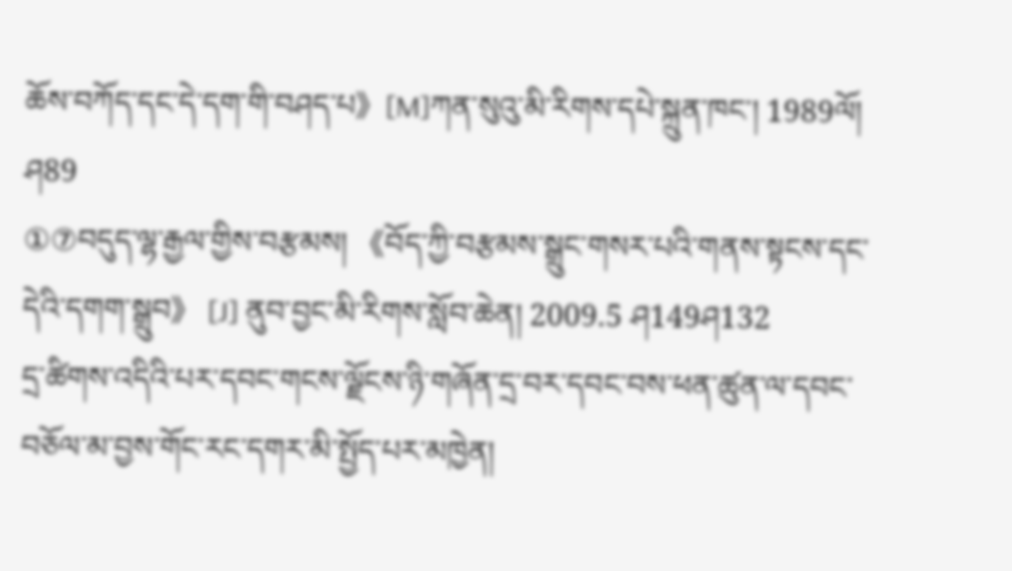ཆོས་བཀོད་དང་དེ་དག་གི་བཤད་པ》[M]ཀན་སུའུ་མི་རིགས་དཔེ་སྐྲུན་ཁང་། 1989ལོ། ཤ89
①⑦བདུད་ལྷ་རྒྱལ་གྱིས་བརྩམས། 《བོད་ཀྱི་བརྩམས་སྒྲུང་གསར་པའི་གནས་སྟངས་དང་དེའི་དགག་སྒྲུབ》 [J] ནུབ་བྱང་མི་རིགས་སློབ་ཆེན། 2009.5 ཤ149ཤ132
དྲ་ཚིགས་འདིའི་པར་དབང་གངས་ལྗོངས་ཉི་གཞོན་དྲ་བར་དབང་བས་ཕན་ཚུན་ལ་དབང་བཅོལ་མ་བྱས་གོང་རང་དགར་མི་སྤྱོད་པར་མཁྱེན།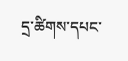དྲ་ཚིགས་དཔང་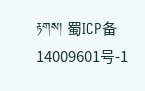རྟགས། 蜀ICP备14009601号-1